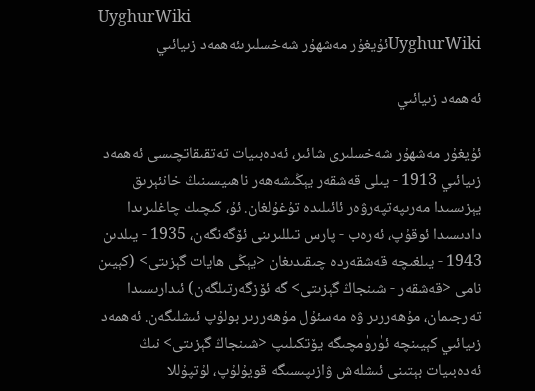UyghurWiki
UyghurWikiئۇيغۇر مەشھۇر شەخسلىرىئەھمەد زىيائىي

ئەھمەد زىيائىي

ئۇيغۇر مەشھۇر شەخسلىرى شائىر، ئەدەبىيات تەتقىقاتچىسى ئەھمەد زىيائىي 1913 - يىلى قەشقەر يېڭىشەھەر ناھىيسىنىڭ خانئېرىق يېزىسىدا مەرىپەتپەرۋەر ئائىلىدە تۇغۇلغان. ئۇ، كىچىك چاغلىرىدا دادىسىدا ئوقۇپ، ئەرەب - پارس تىللىرىنى ئۆگەنگەن، 1935 - يىلدىن 1943 - يىلغىچە قەشقەردە چىقىدىغان <يېڭى ھايات گېزىتى> (كېيىن نامى <قەشقەر - شىنجاڭ گېزىتى> گە ئۆزگەرتىلگەن) ئىدارىسىدا تەرجىمان، مۇھەررىر ۋە مەسئۇل مۇھەررىر بولۇپ ئىشلىگەن. ئەھمەد زىيائىي كېيىنچە ئۈرۈمچىگە يۆتكىلىپ <شىنجاڭ گېزىتى> نىڭ ئەدەبىيات بېتىنى ئىشلەش ۋازىپىسىگە قويۇلۇپ، لۇتپۇللا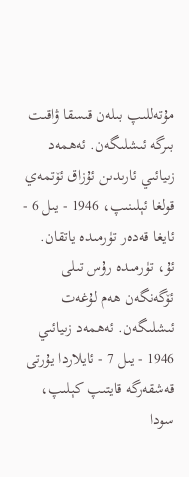مۇتەللىپ بىلەن قىسقا ۋاقىت بىرگە ئىشلىگەن. ئەھمەد زىيائىي ئارىدىن ئۇزاق ئۆتمەي قولغا ئېلىنىپ، 1946 - يىل 6 - ئايغا قەدەر تۈرمىدە ياتقان. ئۇ، تۈرمىدە رۇس تىلى ئۆگەنگەن ھەم لۇغەت ئىشلىگەن. ئەھمەد زىيائىي 1946 - يىل 7 - ئايلاردا يۇرتى قەشقەرگە قايتىپ كېلىپ، سودا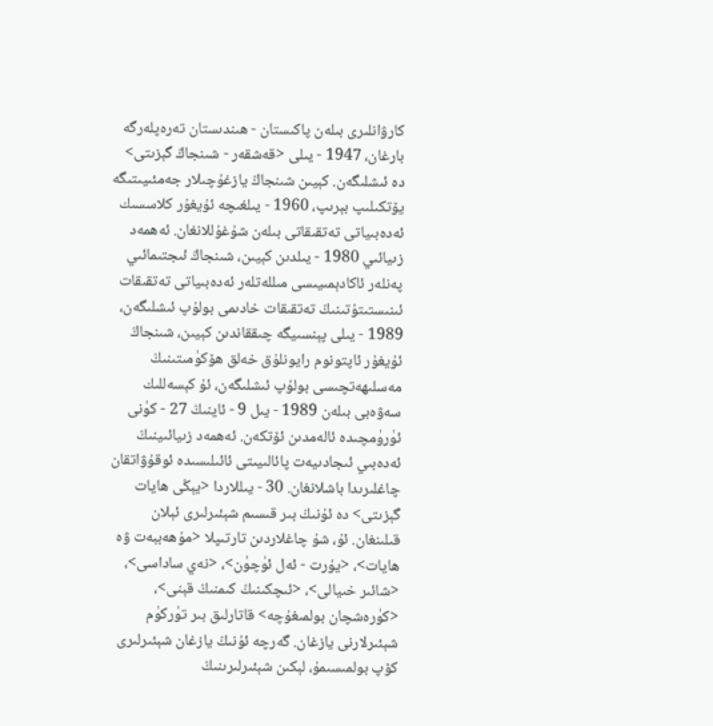كارۋانلىرى بىلەن پاكىستان - ھىندىستان تەرەپلەرگە بارغان، 1947 - يىلى <قەشقەر - شىنجاڭ گېزىتى> دە ئىشلىگەن. كېيىن شىنجاڭ يازغۇچىلار جەمئىيىتىگە يۆتكىلىپ بېرىپ، 1960 - يىلغىچە ئۇيغۇر كلاسسىك ئەدەبىياتى تەتقىقاتى بىلەن شۇغۇللانغان. ئەھمەد زىيائىي 1980 - يىلدىن كېيىن، شىنجاڭ ئىجتىمائىي پەنلەر ئاكادېمىيىسى مىللەتلەر ئەدەبىياتى تەتقىقات ئىنىستىتۇتىنىڭ تەتقىقات خادىمى بولۇپ ئىشلىگەن، 1989 - يىلى پېنسىيگە چىققاندىن كېيىن، شىنجاڭ ئۇيغۇر ئاپتونوم رايونلۇق خەلق ھۆكۈمىتىنىڭ مەسلىھەتچىسى بولۇپ ئىشلىگەن، ئۇ كېسەللىك سەۋەبى بىلەن 1989 - يىل 9 - ئاينىڭ 27 - كۈنى ئۈرۈمچىدە ئالەمدىن ئۆتكەن. ئەھمەد زىيائىينىڭ ئەدەبىي ئىجادىيەت پائالىيىتى ئائىلىسىدە ئوقۇۋاتقان چاغلىرىدا باشلانغان. 30 - يىللاردا <يېڭى ھايات گېزىتى> دە ئۇنىڭ بىر قىسىم شېئىرلىرى ئېلان قىلىنغان. ئۇ، شۇ چاغلاردىن تارتىپلا <مۇھەببەت ۋە ھايات>، <يۇرت - ئەل ئۈچۈن>، <نەي ساداسى>، <شائىر خىيالى>، <ئىچكىنىڭ كىمنىڭ قېنى>، <كۈرەشچان بولمىغۇچە> قاتارلىق بىر تۈركۈم شېئىرلارنى يازغان. گەرچە ئۇنىڭ يازغان شېئىرلىرى كۆپ بولمىسىمۇ، لېكىن شېئىرلىرىنىڭ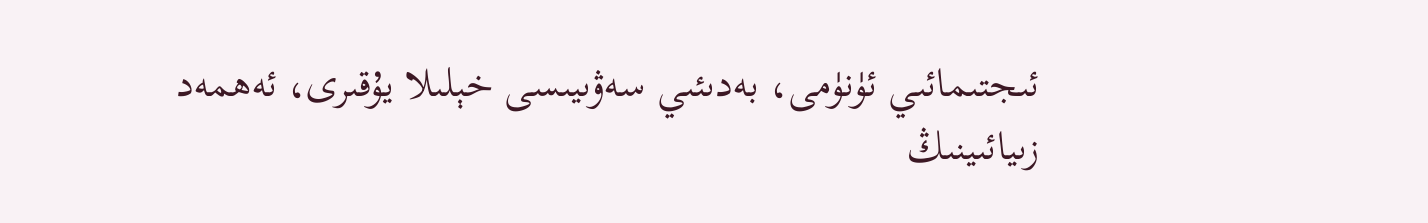ئىجتىمائىي ئۈنۈمى، بەدىئىي سەۋىيىسى خېلىلا يۇقىرى، ئەھمەد زىيائىينىڭ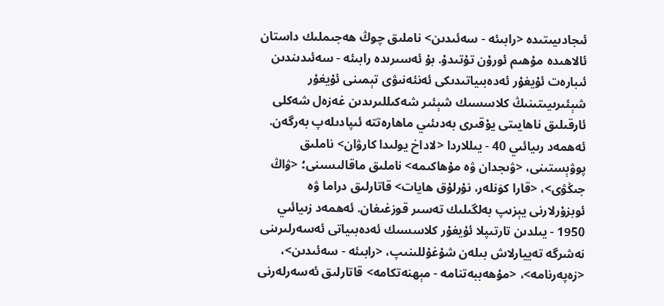ئىجادىيىتىدە <رابىئە - سەئىدىن> ناملىق چوڭ ھەجىملىك داستان ئالاھىدە مۇھىم ئورۇن تۇتىدۇ. بۇ ئەسىرىدە رابىئە - سەئىدىندىن ئىبارەت ئۇيغۇر ئەدەبىياتىدىكى ئەنئەنىۋى تېمىنى ئۇيغۇر شېئىرىيىتىنىڭ كلاسسىك شېئىر شەكىللىرىدىن غەزەل شەكلى ئارقىلىق ناھايىتى يۇقىرى بەدىئىي ماھارەتتە ئىپادىلەپ بەرگەن. ئەھمەد رىيائىي 40 - يىللاردا <لاداخ يولىدا كارۋان> ناملىق پوۋېستىنى، <ۋىجدان ۋە مۇھاكىمە> ناملىق ماقالىسىنى؛ <ۋاڭ جىڭۋى>، <قارا كۈنلەر، نۇرلۇق ھايات> قاتارلىق دراما ۋە ئوبزۇرلارنى يېزىپ بەلگىلىك تەسىر قوزغىغان. ئەھمەد زىيائىي 1950 - يىلدىن تارتىپلا ئۇيغۇر كلاسسىك ئەدەبىياتى ئەسەرلىرىنى نەشرگە تەييارلاش بىلەن شۇغۇللىنىپ، <رابىئە - سەئىدىن>، <زەپەرنامە>، <مۇھەببەتنامە - مېھنەتكامە> قاتارلىق ئەسەرلەرنى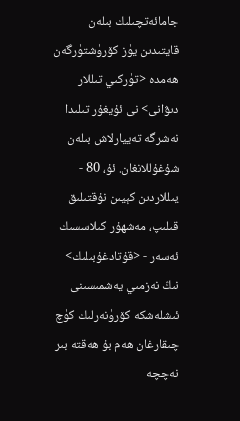جامائەتچىلىك بىلەن قايتىدىن يۈز كۆرۈشتۈرگەن ھەمدە <تۈركىي تىللار دىۋانى> نى ئۇيغۇر تىلىدا نەشرگە تەييارلاش بىلەن شۇغۇللانغان. ئۇ، 80 - يىللاردىن كېيىن نۇقتىلىق قىلىپ، مەشھۇر كىلاسسىك ئەسەر - <قۇتادغۇبىلىك> نىڭ نەزمىي يەشمىسىنى ئىشلەشكە كۆرۈنەرلىك كۈچ چىقارغان ھەم بۇ ھەقتە بىر نەچچە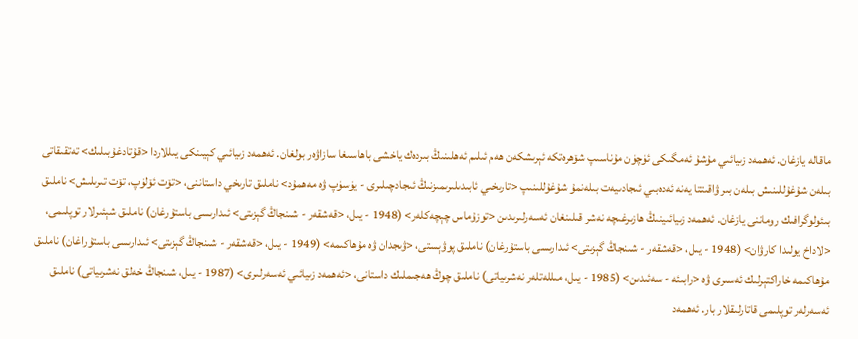ماقالە يازغان. ئەھمەد زىيائىي مۇشۇ ئەمگىكى ئۈچۈن مۇناسىپ شۆھرەتكە ئېرىشكەن ھەم ئىلىم ئەھلىنىڭ بىردەك ياخشى باھاسىغا سازاۋەر بولغان. ئەھمەد زىيائىي كېيىنكى يىللاردا <قۇتادغۇبىلىك> تەتقىقاتى بىلەن شۇغۇللىنىش بىلەن بىر ۋاقىتتا يەنە ئەدەبىي ئىجادىيەت بىلەنمۇ شۇغۇللىنىپ <تارىخىي ئابىدىلىرىمىزنىڭ ئىجادچىلىرى - يۈسۈپ ۋە مەھمۇد> ناملىق تارىخي داستاننى، <تۆت ئۆلۈپ، تۆت تىرىلىش> ناملىق بىئولوگرافىك روماننى يازغان. ئەھمەد زىيائىينىڭ ھازىرغىچە نەشر قىلىنغان ئەسەرلىرىدىن <توزۇماس چېچەكلەر> (1948 - يىل، <قەشقەر - شىنجاڭ گېزىتى> ئىدارىسى باستۇرغان) ناملىق شېئىرلار توپلىمى، <لاداخ يولىدا كارۋان> (1948 - يىل، <قەشقەر - شىنجاڭ گېزىتى> ئىدارىسى باستۇرغان) ناملىق پوۋېستى، <ۋىجدان ۋە مۇھاكىمە> (1949 - يىل، <قەشقەر - شىنجاڭ گېزىتى> ئىدارىسى باستۇراغان) ناملىق مۇھاكىمە خاراكتېرلىك ئەسىرى ۋە <رابىئە - سەئىدىن> (1985 - يىل، مىللەتلەر نەشرىياتى) ناملىق چوڭ ھەجىملىك داستانى، <ئەھمەد زىيائىي ئەسەرلىرى> (1987 - يىل، شىنجاڭ خەلق نەشرىياتى) ناملىق ئەسەرلەر توپلىمى قاتارلىقلار بار. ئەھمەد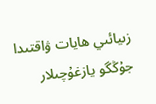زىيائىي ھايات ۋاقتىدا جۇڭگو يازغۇچىلار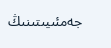جەمئىيىتىنىڭ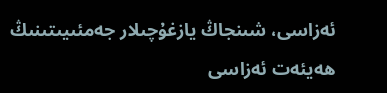ئەزاسى، شىنجاڭ يازغۇچىلار جەمئىيىتىنىڭ ھەيئەت ئەزاسى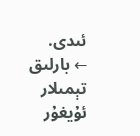ئىدى.
← بارلىق تېمىلار ئۇيغۇر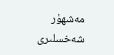مەشھۇر شەخسلىرى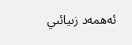ئەھمەد زىيائىي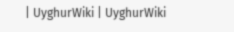| UyghurWiki | UyghurWiki